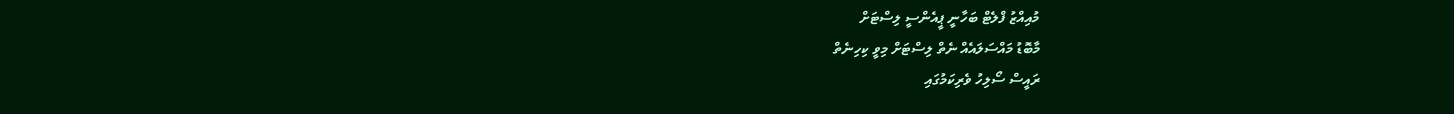މުއިއްޒު ފްލެޓް ބަހާނީ ޕީއެންސީ ލިސްޓަށް
މާބޮޑު މައްސަލައެއް ނެތް ލިސްޓަށް މިވީ ކިހިނެތް
ރައީސް ސޯލިހު ވެރިކަމުގައި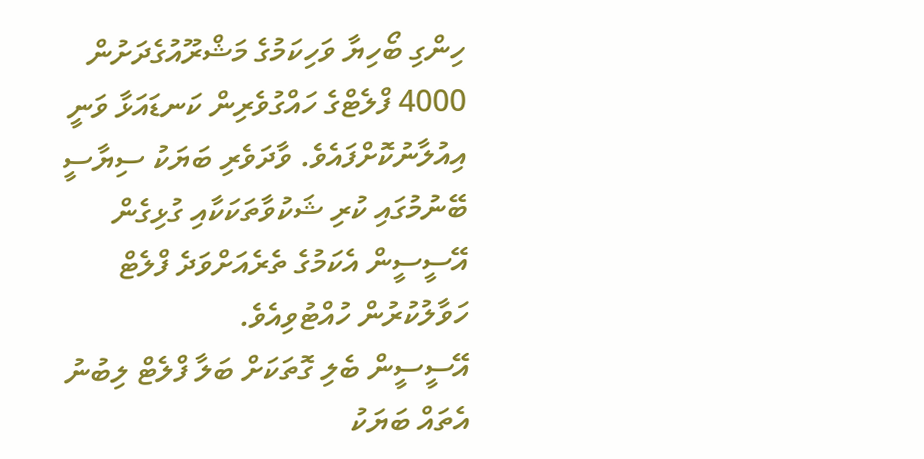ހިންގި ބޯހިޔާ ވަހިކަމުގެ މަޝްރޫއުގެދަށުން 4000 ފްލެޓްގެ ހައްގުވެރިން ކަނޑައަޅާ ވަނީ އިއުލާނުކޮށްފައެވެ. ވާދަވެރި ބަޔަކު ސިޔާސީ ބޭނުމުގައި ކުރި ޝަކުވާތަކަކާއި ގުޅިގެން އޭސީސީން އެކަމުގެ ތެރެއަށްވަދެ ފްލެޓް ހަވާލުކުރުން ހުއްޓުވިއެވެ.
އޭސީސީން ބެލި ގޮތަކަށް ބަލާ ފްލެޓް ލިބުނު އެތައް ބަޔަކު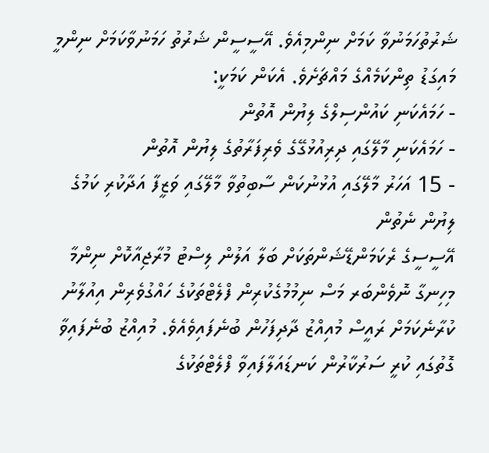ޝަރުތުހަމަނުވާ ކަމަށް ނިންމިއެވެ. އޭސީސީން ޝަރުތު ހަމަނުވާކަމަށް ނިންމީ މައިގަޑު ތިންކަމެއްގެ މައްޗަށެވެ. އެކަން ކަމަކީ:
- ހަމައެކަނި ކައުންސިލްގެ ލިޔުން އޮތުން
- ހަމައެކަނި މާލޭގައި ދިރިއުޅުގޭގެ ވެރިފަރާތުގެ ލިޔުން އޮތުން
- 15 އަހަރު މާލޭގައި އުޅުނުކަން ސާބިތުވާ މާލޭގައި ވަޒީފާ އަދާކުރި ކަމުގެ ލިޔުން ނެތުން
އޭސީސީގެ ރެކަމަންޑޭޝަންތަކަށް ބަލާ އަލުން ލިސްޓު މުރާޖިއާކޮށް ނިންމާ މިހިނގާ ނޮވެންބަރ މަސް ނިމުމުގެކުރިން ފްލެޓްތަކުގެ ހައްގުވެރިން އިއުލާނު ކުރާނެކަމަށް ރައީސް މުއިއްޒު ދާދިފަހުން ބުނެފައިވެއެވެ. މުއިއްޒު ބުނެފައިވާ ގޮތުގައި ކުރީ ސަރުކާރުން ކަނޑައަލާފައިވާ ފްލެޓްތަކުގެ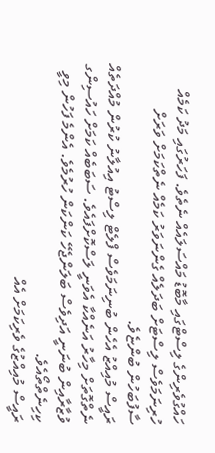ހައްގުވެރިންގެ ލިސްޓްގައި މާބޮޑު މައްސަލައެއް ނެތެވެ. ފަހަރުގައި މަދު ކަމެއް ހުރިނަމަވެސް ލިސްޓަށް ބަދަލެއް ގެންނަވަރު ކަމެއް ނެތްކަމަށް ވަރަށް ސާފުބަހުން ބުންޏެވެ.
ރައީސް މުއިއްޒު އެހެން ބުނިނަމަވެސް ފްލެޓް ލިސްޓު އިއުލާނު ކުރުން މުއްދަތެއް ނެތްގޮތަށް މިހާރު އަނެއްކާ އެވަނީ ލަސްކޮށްފައެވެ. ސަބަބެއް ކަމަށް ހައުސިންގ ވުޒާރާއިން ބުނަނީ އަދިވެސް ބަލަންޖެހޭ ކަންކަން ހުރުމެވެ. އެންމެ ފަހުން މިވީ ކިހިނެތްތޯއެވެ.
ރައީސް މުއިއްޒުގެ ވެރިކަމަށް އެއް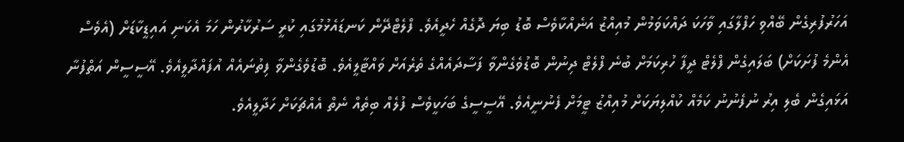އަހަރުފުރިގެން ބޭއްވި ހަފްލާގައި ވާހަކަ ދައްކަވަމުން މުއިއްޒު އަނެއްކާވެސް ބޮޑު ބިޔަ ދޮގެއް ހެދީއެވެ. ފްލެޓްދޭން ކަނޑައެޅުމުގައި ކުރީ ސަރުކާރުން ހަމަ އެކަނި އައިޑީކާޑަށް (އެވެސް އެންމެ ފުށަކަށް) ބަލައިގެން ފްލެޓް ދީފާ ހުރިކަމަށް ބުނެ ފްލެޓް ދިނުން ބޮޑުވެގެންވާ ފަސާދައެއްގެ ތެރެއަށް ވައްޓާލީއެވެ. ބޮޑުވެގެންވާ ފިތުނައެއް އުފައްދާލީއެވެ. އޭސީސީން އަތްފުނާ އަޅައިގެން ބެލި އިރު ނުފެނުނު ކަމެއް ކުއްލިޔަކަށް މުއިއްޒު ޓީމަށް ފެނުނީއެވެ. އޭސީސީގެ ބަހަކީވެސް ފުލެއް ބިތެއް ނެތް އެއްޗަކަށް ހަދާލީއެވެ.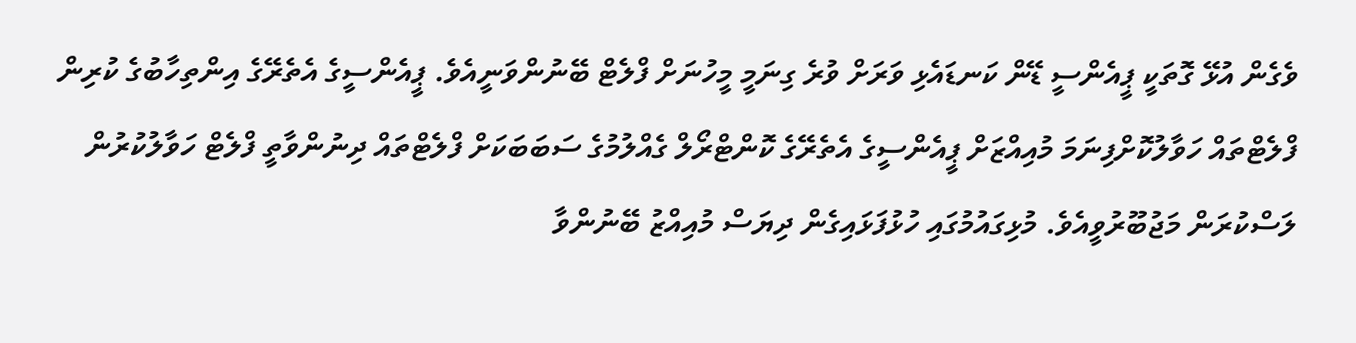ވެގެން އުޅޭ ގޮތަކީ ޕީއެންސީ ޑޭން ކަނޑައެޅި ވަރަށް ވުރެ ގިނަމީ މީހުނަށް ފްލެޓް ބޭނުންވަނީއެވެ. ޕީއެންސީގެ އެތެރޭގެ އިންތިހާބުގެ ކުރިން ފްލެޓްތައް ހަވާލުކޮށްފިނަމަ މުއިއްޒަށް ޕީއެންސީގެ އެތެރޭގެ ކޮންޓްރޯލް ގެއްލުމުގެ ސަބަބަކަށް ފްލެޓްތައް ދިނުންވާތީ ފްލެޓް ހަވާލުކުރުން ލަސްކުރަން މަޖުބޫރުވީއެވެ. މުޅިގައުމުގައި ހުޅުފަޅައިގެން ދިޔަސް މުއިއްޒު ބޭނުންވާ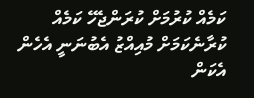ކަމެއް ކުރުމަށް ކުރަންޖެހޭ ކަމެއް ކުރާނެކަމަށް މުއިއްޒު އެބުނަނީ އެހެން އެކަން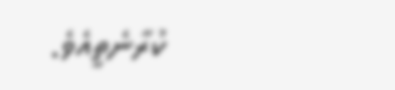ކުރާނެތީއެވެ.